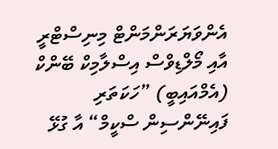އެންވަޔަރަންމަންޓް މިނިސްޓްރީ އާއި މޯލްޑިވްސް އިސްލާމިކް ބޭންކް (އެމްއައިބީ) ”ހަކަތަރި ފައިނޭންސިން ސްކީމް“ އާ ގުޅޭ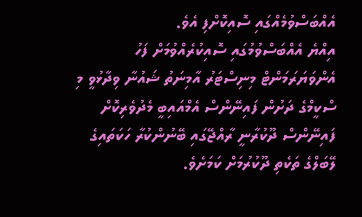އެއްބަސްވުމެއްގައި ސޮއިކޮށްފި އެވެ.
އިއްޔެ އެއްބަސްވުމުގައި ސޮއިކުރެއްވުމަށް ފަހު އެންވަޔަރަމަންޓް މިނިސްޓަރު އާމިނަތު ޝައުނާ ވިދާޅުވީ މި ސްކީމްގެ ދަށުން ފައިނޭންސް އެމްއައިބީ މެދުވެރިކޮށް ފައިނޭންސް ދޫކުރާނީ ރާއްޖޭގައި ބޭނުންކުރާ ހަކަތައިގެ ލޭބަލްގެ ތަކެތި ދޫކުރުމަށް ކަމަށެވެ.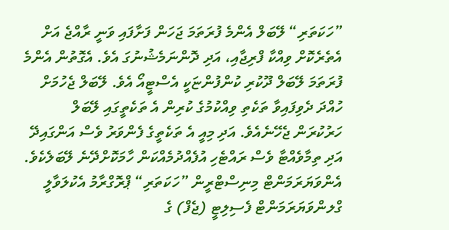”ހަކަތަރި“ ލޭބަލް އެންމެ ފުރަތަމަ ޖަހަން ފަށާފައި ވަނީ ރާއްޖެ އަށް އެތެރެކޮށް ވިއްކާ ފްރިޖާއި، އަދި ދޮންނަމެޝުނުގަ އެވެ. އެގޮތުން އެންމެ ފުރަތަމަ ލޭބަލް ދޫކުރި ކުންފުންޏަކީ އެސްޓީއޯ އެވެ. ލޭބަލް ޖެހުމަށް ހުއްދަ ދެވިފައިވާ ތަކެތި ވިއްކުމުގެ ކުރިން އެ ތަކެތީގައި ލޭބަލް ހަރުކުރަން ޖެހޭނެއެވެ. އަދި މިއީ އެ ތަކެތީގެ ފެންވަރު ވެސް އަންގައިދޭ އަދި ތިމާވެއްޓާ ވެސް ރައްޓެހި އުފެއްދުމެއްކަން ހާމަކޮށްދޭނެ ލޭބަލެކެވެ.
އެންވަޔަރަމަންޓް މިނިސްޓްރީން ”ހަކަތަރި“ ޕްރޮގްރާމު އެކުލަވާލީ ގްލންވަޔަރަމަންޓް ފެސިލިޓީ (ޖެފް) ގެ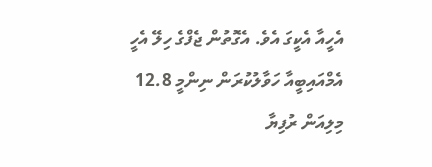އެހީއާ އެކީގަ އެވެ. އެގޮތުން ޖެފްގެ ހިލޭ އެހީ އެމްއައިބީއާ ހަވާލުކުރަން ނިންމީ 12.8 މިލިއަން ރުފިޔާ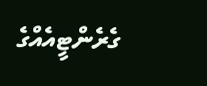ގެރެންޓީއެއްގެ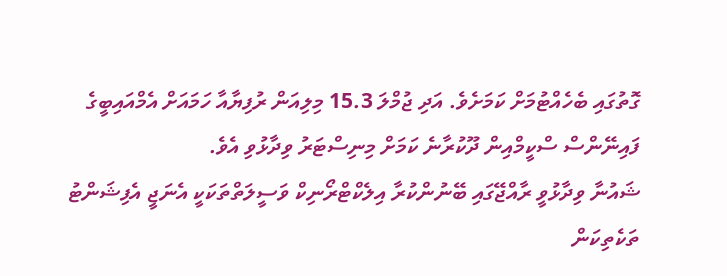ގޮތުގައި ބެހެއްޓުމަށް ކަމަށެވެ. އަދި ޖުމްލަ 15.3 މިލިއަން ރުފިޔާއާ ހަމައަށް އެމްއައިބީގެ ފައިނޭންސް ސްކީމްއިން ދޫކުރާނެ ކަމަށް މިނިސްޓަރު ވިދާޅުވި އެވެ.
ޝައުނާ ވިދާޅުވީ ރާއްޖޭގައި ބޭނުންކުރާ އިލެކްޓްރޯނިކް ވަސީލަތްތަކަކީ އެނަޖީ އެފިޝަންޓު ތަކެތިކަން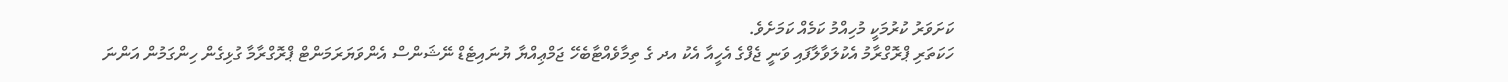ކަށަވަރު ކުރުމަކީ މުހިއްމު ކަމެއް ކަމަށެވެ.
ހަކަތަރި ޕްރޮގްރާމު އެކުލަވާލާފައި ވަނީ ޖެފްގެ އެހީއާ އެކު އދ ގެ ތިމާވެއްޓާބެހޭ ޖަމްޢިއްޔާ ޔުނައިޓެޑް ނޭޝަންސް އެންވަޔަރަމަންޓް ޕްރޮގްރާމާ ގުޅިގެން ހިންގަމުން އަންނަ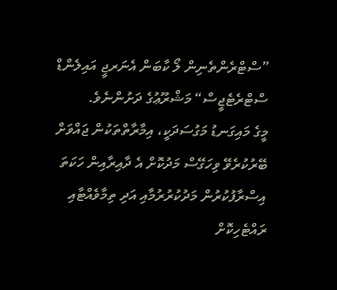”ސްޓްރެންތެނިން ލޯ ކާބަން އެނަރޖީ އައިލެންޑް ސްޓްރެޓެޖީސް“ މަޝްރޫޢުގެ ދަށުންނެވެ.
މީގެ މައިގަނޑު މަގުސަދަކީ، އިމާރާތްތަކުން ޖައްވަށް ބޭރުކުރެވޭ ވިހަގޭސް މަދުކޮށް އެ ދާއިރާއިން ހަކަތަ އިސްރާފުކުރުން މަދުކުރުރުމާއި އަދި ތިމާވެއްޓާއި ރައްޓެހިކޮށް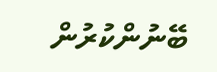ބޭނުންކުރުން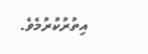އިތުރުކުރުމެވެ.